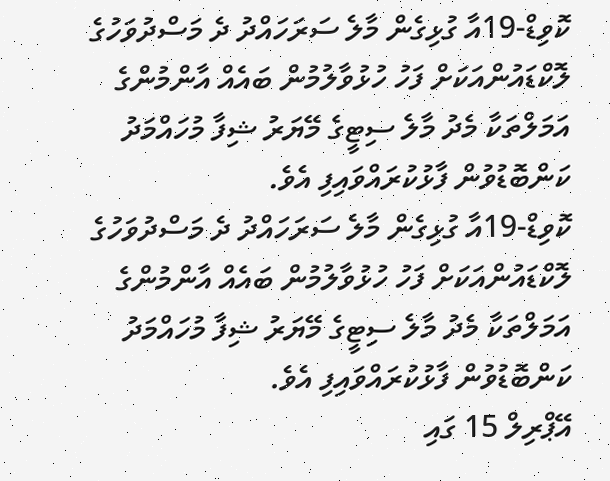ކޮވިޑް-19އާ ގުޅިގެން މާލެ ސަރަހައްދު ދެ މަސްދުވަހުގެ ލޮކްޑައުންއަކަށް ފަހު ހުޅުވާލުމުން ބައެއް އާންމުންގެ އަމަލްތަކާ މެދު މާލެ ސިޓީގެ މޭޔަރު ޝިފާ މުހައްމަދު ކަންބޮޑުވުން ފާޅުކުރައްވައިފި އެވެ.
ކޮވިޑް-19އާ ގުޅިގެން މާލެ ސަރަހައްދު ދެ މަސްދުވަހުގެ ލޮކްޑައުންއަކަށް ފަހު ހުޅުވާލުމުން ބައެއް އާންމުންގެ އަމަލްތަކާ މެދު މާލެ ސިޓީގެ މޭޔަރު ޝިފާ މުހައްމަދު ކަންބޮޑުވުން ފާޅުކުރައްވައިފި އެވެ.
އޭޕްރިލް 15 ގައި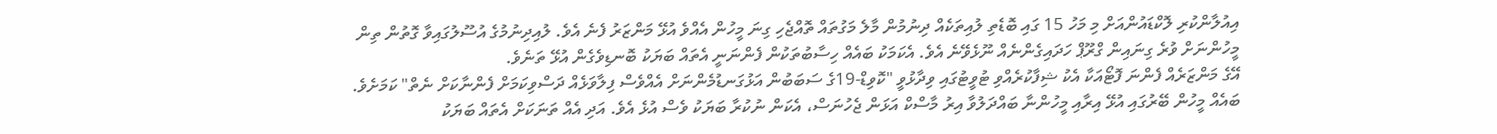އިއުލާންކުރި ލޮކްޑައުންއަށް މި މަހު 15 ގައި ބޮޑެތި ލުއިތަކެއް ދިނުމުން މާލެ މަގުތައް ތޮއްޖެހި ގިނަ މީހުން އެއްވެ އުޅޭ މަންޒަރު ފެނެ އެވެ. ލުއިދިނުމުގެ އުސޫލުގައިވާ ގޮތުން ތިން މީހުންނަށް ވުރެ ގިނައިން ގްރޫޕް ހަދައިގެންނެއް ނޫޅެވޭނެ އެވެ. އެކަމަކު ބައެއް ހިސާބުތަކުން ފެންނަނީ އެތައް ބަޔަކު ބޮނޑިވެގެން އުޅޭ ތަނެވެ.
އޭގެ މަންޒަރެއް ފެންނަ ފޮޓޯއަކާ އެކު ޝިފާކުރެއްވި ޓުވީޓުގައި ވިދާޅުވީ "ކޮވިޑް-19ގެ ސަބަބުން އަޅުގަނޑުމެންނަށް އެއްވެސް ފިލާވަޅެއް ދަސްވިކަމަށް ފެންނާކަށް ނެތް" ކަމަށެވެ.
ބައެއް މީހުން ބޭރުގައި އުޅޭ އިރާއި މީހުންނާ ބައްދަލުވާ އިރު މާސްކް އަޅަން ޖެހުނަސް، އެކަން ނުކުރާ ބަޔަކު ވެސް އުޅެ އެވެ. އަދި އެއް ތަނަކަށް އެތައް ބަޔަކު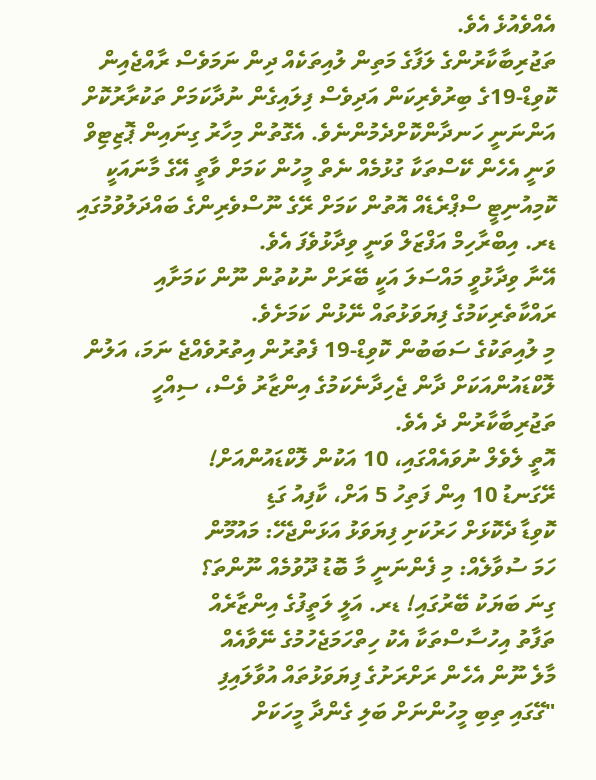އެއްވެއުޅެ އެވެ.
ތަޖުރިބާކާރުންގެ ލަފާގެ މަތިން ލުއިތަކެއް ދިން ނަމަވެސް ރާއްޖެއިން ކޮވިޑް-19ގެ ބިރުވެރިކަން އަދިވެސް ފިލައިގެން ނުދާކަމަށް ތަކުރާރުކޮށް އަންނަނީ ހަނދާންކޮށްދެމުންނެވެ. އެގޮތުން މިހާރު ގިނައިން ޕޮޒިޓިވް ވަނީ އެހެން ކޭސްތަކާ ގުޅުމެއް ނެތް މީހުން ކަމަށް ވާތީ އޭގެ މާނައަކީ ކޮމިއުނިޓީ ސްޕްރެޑެއް އޮތުން ކަމަށް ރޭގެ ނޫސްވެރިންގެ ބައްދަލުވުމުގައި ޑރ. އިބްރާހިމް އަފްޒަލް ވަނީ ވިދާޅުވެފަ އެވެ.
އޭނާ ވިދާޅުވީ މައްސަލަ އަކީ ބޭރަށް ނުކުތުން ނޫން ކަމަށާއި ރައްކާތެރިކަމުގެ ފިޔަވަޅުތައް ނޭޅުން ކަމަށެވެ.
މި ލުއިތަކުގެ ސަބަބުން ކޮވިޑް-19 ފެތުރުން އިތުރުވެއްޖެ ނަމަ، އަލުން ލޮކްޑައުންއަކަށް ދާން ޖެހިދާނެކަމުގެ އިންޒާރު ވެސް، ސިއްހީ ތަޖުރިބާކާރުން ދެ އެވެ.
އޮތީ ލެވެލް ނުވައެއްގައި، 10 އަކުން ލޮކްޑައުންއަށް!
ރޭގަނޑު 10 އިން ފަތިހު 5 އަށް، ކާފިއު ގަޑި
ކޮވިޑާ ދެކޮޅަށް ހަރުކަށި ފިޔަވަޅު އަޅަންޖެހޭ: މައުމޫން
ހަމަ ސުވާލެއް: މި ފެންނަނީ މާ ބޮޑު ދޫވުމެއް ނޫންތަ؟
ގިނަ ބަޔަކު ބޭރުގައި! ޑރ. އަލީ ލަތީފުގެ އިންޒާރެއް
ތަފާތު އިހުސާސްތަކާ އެކު ހިތްހަމަޖެހުމުގެ ނޭވާއެއް
މާލެ ނޫން އެހެން ރަށްރަށުގެ ފިޔަވަޅުތައް އުވާލައިފި
"ގޭގައި ތިބި މީހުންނަށް ބަލި ގެންދާ މީހަކަށް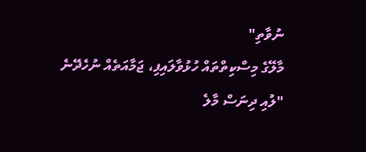ނުވާތި"
މާލޭގެ މިސްކިތްތައް ހުޅުވާލައިފި، ޖަމާއަތެއް ނުހެދޭނެ
"ލުއި ދިނަސް މާލެ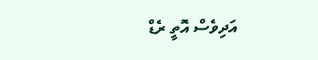އަދިވެސް އޮތީ ރެޑް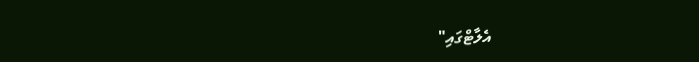އެލާޓްގައި"